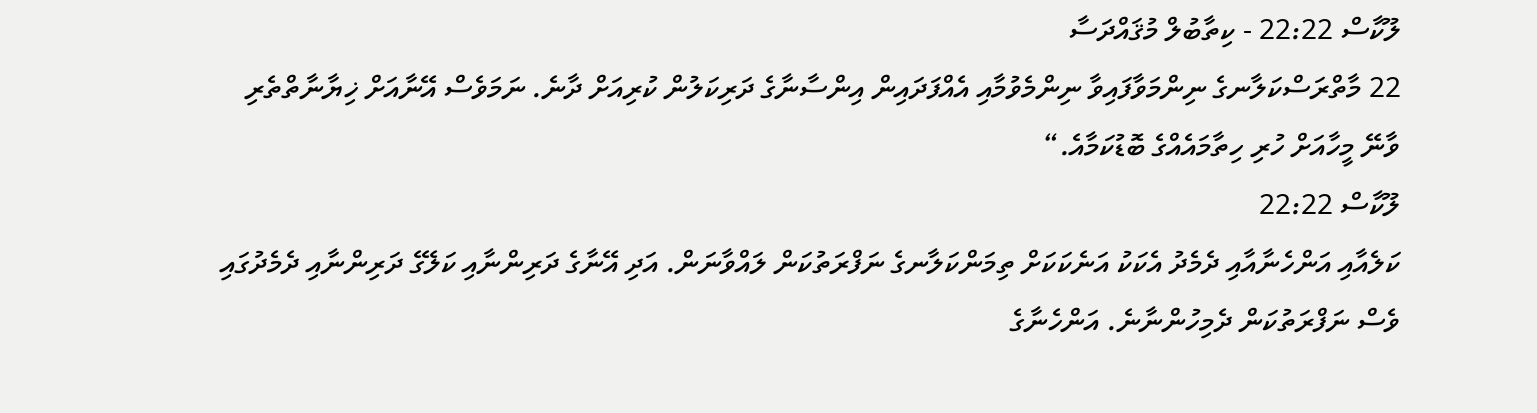ލޫކާސް 22:22 - ކިތާބުލް މުޤައްދަސާ
22 މާތްރަސްކަލާނގެ ނިންމަވާފައިވާ ނިންމެވުމާއި އެއްފަދައިން އިންސާނާގެ ދަރިކަލުން ކުރިއަށް ދާނެ. ނަމަވެސް އޭނާއަށް ޚިޔާނާތްތެރި ވާނޭ މީހާއަށް ހުރި ހިތާމައެއްގެ ބޮޑުކަމާއެ.“
ލޫކާސް 22:22
ކަލެއާއި އަންހެނާއާއި ދެމެދު އެކަކު އަނެކަކަށް ތިމަންކަލާނގެ ނަފްރަތުކަން ލައްވާނަން. އަދި އޭނާގެ ދަރިންނާއި ކަލޭގެ ދަރިންނާއި ދެމެދުގައި ވެސް ނަފްރަތުކަން ދެމިހުންނާނެ. އަންހެނާގެ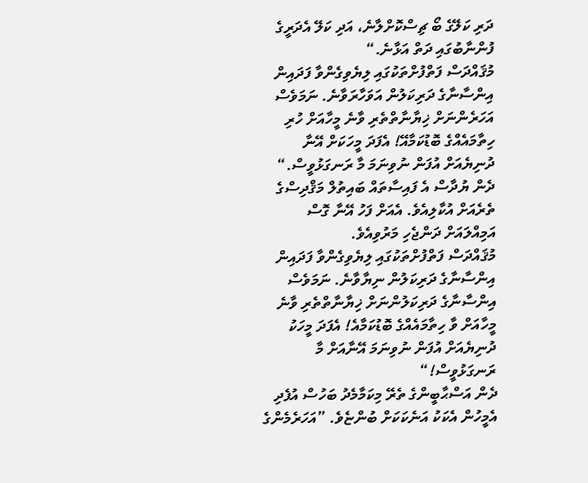ދަރި ކަލޭގެ ބޯ ޗިސްކޮށްލާނެ، އަދި ކަލޭ އެދަރީގެ ފުންނާބުގައި ދަތް އަޅާނެ.“
މުޤައްދަސް ފަތްފުށްތަކުގައި ލިޔެވިގެންވާ ފަދައިން އިންސާނާގެ ދަރިކަލުން އަވަހާރަވާނެ. ނަމަވެސް އަހަރެންނަށް ޚިޔާނާތްތެރި ވާނެ މީހާއަށް ހުރި ހިތާމައެއްގެ ބޮޑުކަމާއޭ! އެފަދަ މީހަކަށް އޭނާ ދުނިޔެއަށް އުފަން ނުވިނަމަ މާ ރަނގަޅުވީސް.“
ދެން ޔުދާސް އެ ފައިސާތައް ބައިތުލް މަޤްދިސްގެ ތެރެއަށް އުކާލިއެވެ. އެއަށް ފަހު އޭނާ ގޮސް އަމިއްލައަށް ދަންޖެހި މަރުވިއެވެ.
މުޤައްދަސް ފަތްފުށްތަކުގައި ލިޔެވިގެންވާ ފަދައިން އިންސާނާގެ ދަރިކަލުން ނިޔާވާނެ. ނަމަވެސް އިންސާނާގެ ދަރިކަލުންނަށް ޚިޔާނާތްތެރި ވާނެ މީހާއަށް ވާ ހިތާމައެއްގެ ބޮޑުކަމާއެ! އެފަދަ މީހަކު ދުނިޔެއަށް އުފަން ނުވިނަމަ އޭނާއަށް މާ ރަނގަޅުވީސް!“
ދެން އަސްޙާބީންގެ ތެރޭ މިކަމާމެދު ބަހުސް އުފެދި އެމީހުން އެކަކު އަނެކަކަށް ބުންޏެވެ. ”އަހަރެމެންގެ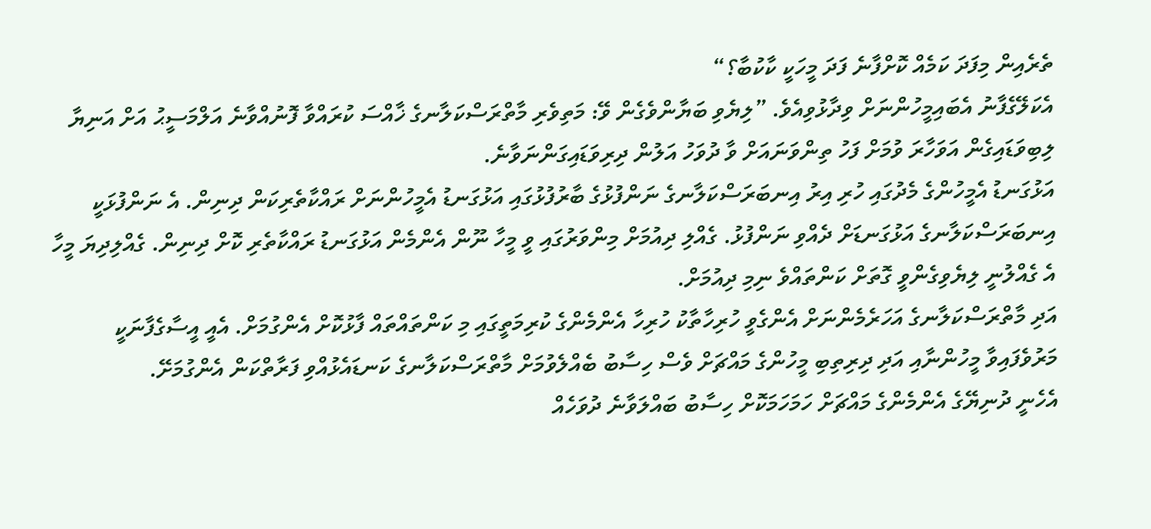ތެރެއިން މިފަދަ ކަމެއް ކޮށްފާނެ ފަދަ މީހަކީ ކާކުބާ؟“
އެކަލޭގެފާނު އެބައިމީހުންނަށް ވިދާޅުވިއެވެ. ”ލިޔެވި ބަޔާންވެގެން ވޭ: މަތިވެރި މާތްރަސްކަލާނގެ ޚާއްސަ ކުރައްވާ ފޮނުއްވާނެ އަލްމަސީޙު އަށް އަނިޔާ ލިބިވަޑައިގެން އަވަހާރަ ވުމަށް ފަހު ތިންވަނައަށް ވާ ދުވަހު އަލުން ދިރިވަޑައިގަންނަވާނެ.
އަޅުގަނޑު އެމީހުންގެ މެދުގައި ހުރި އިރު އިނބަރަސްކަލާނގެ ނަންފުޅުގެ ބާރުފުޅުގައި އަޅުގަނޑު އެމީހުންނަށް ރައްކާތެރިކަން ދިނިން. އެ ނަންފުޅަކީ އިނބަރަސްކަލާނގެ އަޅުގަނޑަށް ދެއްވި ނަންފުޅު. ގެއްލި ދިއުމަށް މިންވަރުގައި ވީ މީހާ ނޫން އެންމެން އަޅުގަނޑު ރައްކާތެރި ކޮށް ދިނިން. ގެއްލިދިޔަ މީހާ އެ ގެއްލުނީ ލިޔެވިގެންވީ ގޮތަށް ކަންތައްވެ ނިމި ދިއުމަށް.
އަދި މާތްރަސްކަލާނގެ އަހަރެމެންނަށް އެންގެވީ ހުރިހާތާކު ހުރިހާ އެންމެންގެ ކުރިމަތީގައި މި ކަންތައްތައް ފާޅުކޮށް އެންގުމަށް. އެއީ އީސާގެފާނަކީ މަރުވެފައިވާ މީހުންނާއި އަދި ދިރިތިބި މީހުންގެ މައްޗަށް ވެސް ހިސާބު ބެއްލެވުމަށް މާތްރަސްކަލާނގެ ކަނޑައެޅުއްވި ފަރާތްކަން އެންގުމަށޭ.
އެހެނީ ދުނިޔޭގެ އެންމެންގެ މައްޗަށް ހަމަހަމަކޮށް ހިސާބު ބައްލަވާނެ ދުވަހެއް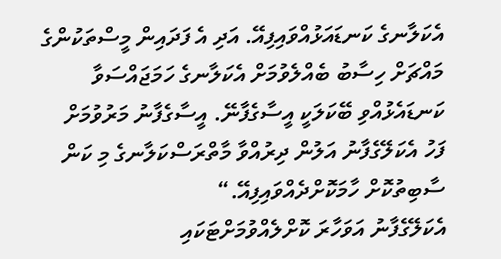އެކަލާނގެ ކަނޑައަޅުއްވައިފިއޭ. އަދި އެ ފަދައިން މީސްތަކުންގެ މައްޗަށް ހިސާބު ބެއްލެވުމަށް އެކަލާނގެ ހަމަޖައްސަވާ ކަނޑައެޅުއްވި ބޭކަލަކީ އީސާގެފާނޭ. އީސާގެފާނު މަރުވުމަށް ފަހު އެކަލޭގެފާނު އަލުން ދިރުއްވާ މާތްރަސްކަލާނގެ މި ކަން ސާބިތުކޮށް ހާމަކޮށްދެއްވައިފިއޭ.“
އެކަލޭގެފާނު އަވަހާރަ ކޮށްލެއްވުމަށްޓަކައި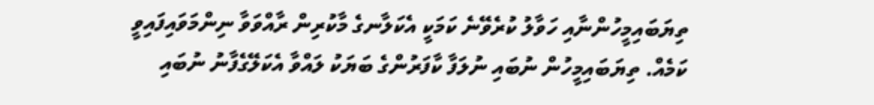ތިޔަބައިމީހުންނާއި ހަވާލު ކުރެވޭނެ ކަމަކީ އެކަލާނގެ މާކުރިން ރާއްވަވާ ނިންމަވައިފައިވީ ކަމެއް. ތިޔަބައިމީހުން ނުބައި ނުލަފާ ކާފަރުންގެ ބަޔަކު ލައްވާ އެކަލޭގެފާނު ނުބައި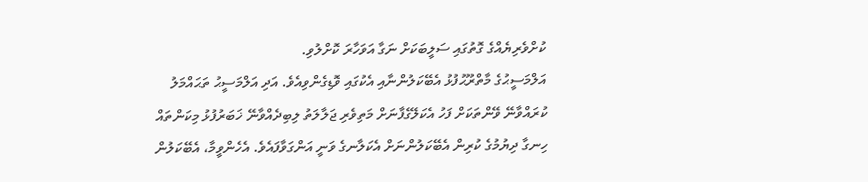ކުށްވެރިޔެއްގެ ގޮތުގައި ސަލީބަކަށް ނަގާ އަވަހާރަ ކޮށްލުވި.
އަލްމަސީޙުގެ މާތްރޫޙުފުޅު އެބޭކަލުންނާއި އެކުގައި ވޮޑިގެންވިއެވެ. އަދި އަލްމަސީޙު ތަޙައްމަލު ކުރައްވާނޭ ވޭންތަކަށް ފަހު އެކަލޭގެފާނަށް މަތިވެރި ޖަލާލަތު ލިބިދެއްވާނޭ ޚަބަރުފުޅު މިކަންތައް ހިނގާ ދިޔުމުގެ ކުރިން އެބޭކަލުންނަށް އެކަލާނގެ ވަނީ އަންގަވާފައެވެ. އެހެންވީމާ، އެބޭކަލުން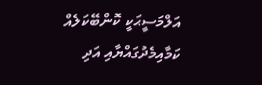އަލްމަސީޙަކީ ކޮންބޭކަލެއް ކަމާއިމެދުގައްޔާއި އަދި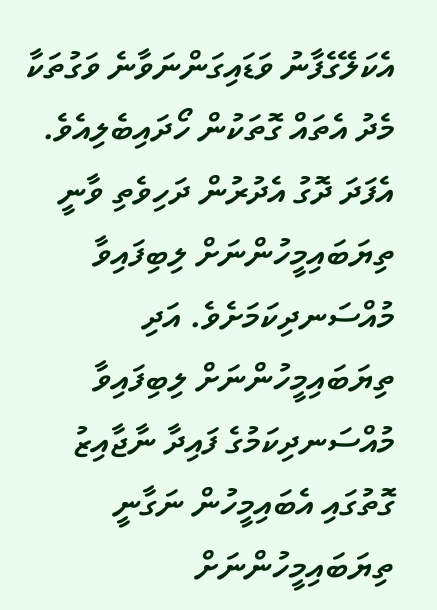އެކަލޭގެފާނު ވަޑައިގަންނަވާނެ ވަގުތަކާ މެދު އެތައް ގޮތަކުން ހޯދައިބެލިއެވެ.
އެފަދަ ދޮގު އެދުރުން ދަހިވެތި ވާނީ ތިޔަބައިމީހުންނަށް ލިބިފައިވާ މުއްސަނދިކަމަށެވެ. އަދި ތިޔަބައިމީހުންނަށް ލިބިފައިވާ މުއްސަނދިކަމުގެ ފައިދާ ނާޖާއިޒު ގޮތުގައި އެބައިމީހުން ނަގާނީ ތިޔަބައިމީހުންނަށް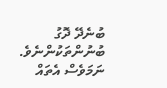ބުނެދޭ ދޮގު ބުނުންތަކުންނެވެ. ނަމަވެސް އެތައް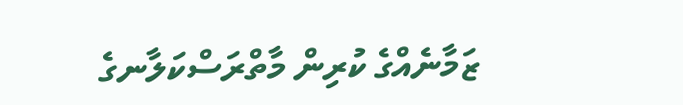ޒަމާނެއްގެ ކުރިން މާތްރަސްކަލާނގެ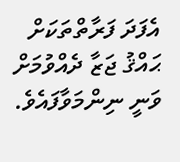އެފަދަ ފަރާތްތަކަށް ޙައްޤު ޖަޒާ ދެއްވުމަށް ވަނީ ނިންމަވާފައެވެ.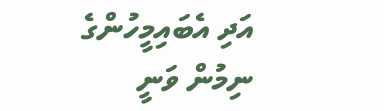އަދި އެބައިމީހުންގެ ނިމުން ވަނީ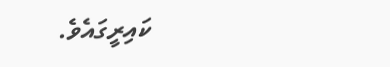ކައިރީގައެވެ.